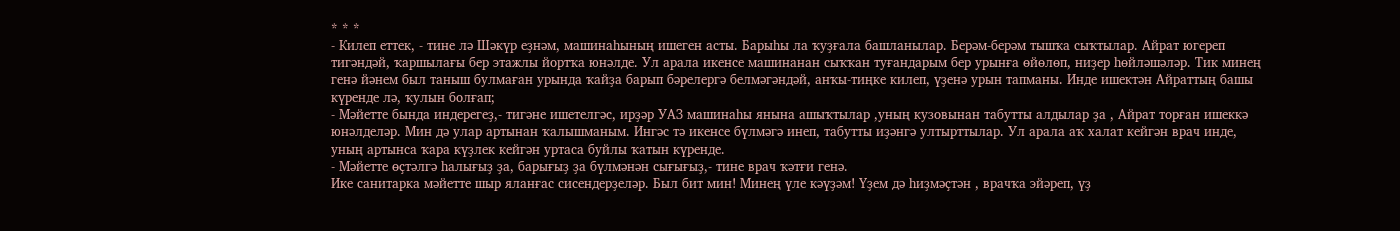* * *
- Килеп еттек, - тине лә Шәкүр еҙнәм, машинаһының ишеген асты. Барыһы ла ҡуҙғала башланылар. Берәм-берәм тышҡа сыҡтылар. Айрат югереп тигәндәй, ҡаршылағы бер этажлы йортҡа юнәлде. Ул арала икенсе машинанан сыҡҡан туғандарым бер урынға өйөлөп, ниҙер һөйләшәләр. Тик минең генә йәнем был таныш булмаған урында ҡайҙа барып бәрелергә белмәгәндәй, анҡы-тиңке килеп, үҙенә урын тапманы. Инде ишектән Айраттың башы күренде лә, ҡулын болғап;
- Мәйетте бында индерегеҙ,- тигәне ишетелгәс, ирҙәр УАЗ машинаһы янына ашыҡтылар ,уның кузовынан табутты алдылар ҙа , Айрат торған ишеккә юнәлделәр. Мин дә улар артынан ҡалышманым. Ингәс тә икенсе бүлмәгә инеп, табутты иҙәнгә ултырттылар. Ул арала аҡ халат кейгән врач инде, уның артынса ҡара күҙлек кейгән уртаса буйлы ҡатын күренде.
- Мәйетте өҫтәлгә һалығыҙ ҙа, барығыҙ ҙа бүлмәнән сығығыҙ,- тине врач ҡәтғи генә.
Ике санитарка мәйетте шыр яланғас сисендерҙеләр. Был бит мин! Минең үле кәүҙәм! Үҙем дә һиҙмәҫтән , врачҡа эйәреп, үҙ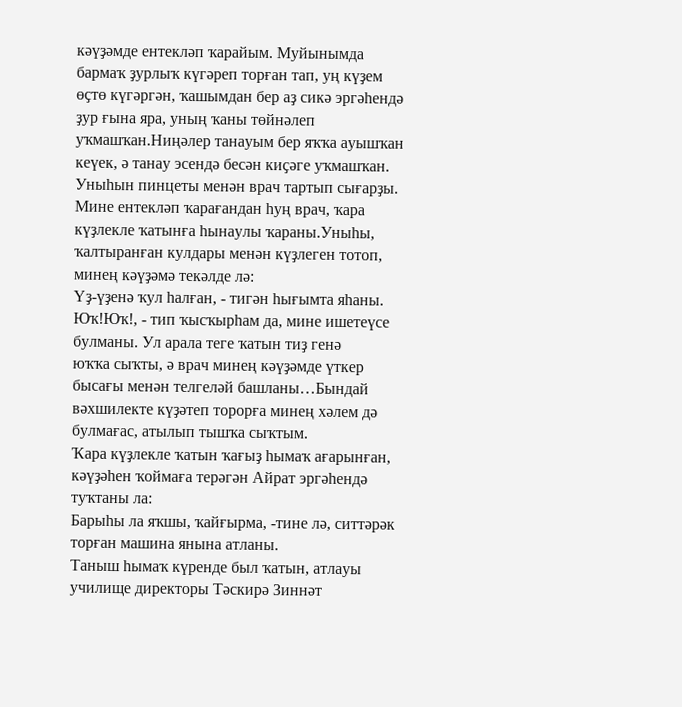кәүҙәмде ентекләп ҡарайым. Муйынымда бармаҡ ҙурлыҡ күгәреп торған тап, уң күҙем өҫтө күгәргән, ҡашымдан бер аҙ сикә эргәһендә ҙур ғына яра, уның ҡаны төйнәлеп уҡмашҡан.Ниңәлер танауым бер яҡҡа ауышҡан кеүек, ә танау эсендә бесән киҫәге уҡмашҡан. Уныһын пинцеты менән врач тартып сығарҙы. Мине ентекләп ҡарағандан һуң врач, ҡара күҙлекле ҡатынға һынаулы ҡараны.Уныһы, ҡалтыранған кулдары менән күҙлеген тотоп, минең кәүҙәмә текәлде лә:
Үҙ-үҙенә ҡул һалған, - тигән һығымта яһаны.
Юҡ!Юҡ!, - тип ҡысҡырһам да, мине ишетеүсе булманы. Ул арала теге ҡатын тиҙ генә
юҡҡа сыҡты, ә врач минең кәүҙәмде үткер бысағы менән телгеләй башланы…Бындай вәхшилекте күҙәтеп торорға минең хәлем дә булмағас, атылып тышҡа сыҡтым.
Ҡара күҙлекле ҡатын ҡағыҙ һымаҡ ағарынған, кәүҙәһен ҡоймаға терәгән Айрат эргәһендә туҡтаны ла:
Барыһы ла яҡшы, ҡайғырма, -тине лә, ситтәрәк торған машина янына атланы.
Таныш һымаҡ күренде был ҡатын, атлауы училище директоры Тәскирә Зиннәт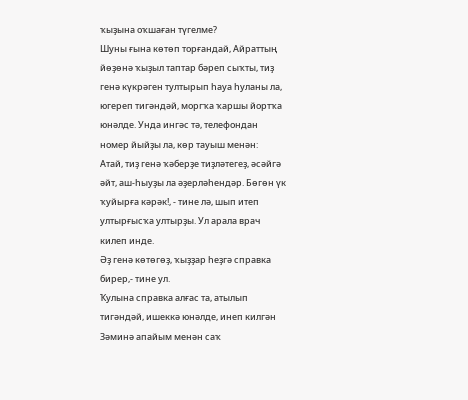ҡыҙына оҡшаған түгелме?
Шуны ғына көтөп торғандай, Айраттың йөҙөнә ҡыҙыл таптар бәреп сыҡты, тиҙ генә күкрәген тултырып һауа һуланы ла, югереп тигәндәй, моргҡа ҡаршы йортҡа юнәлде. Унда ингәс тә, телефондан номер йыйҙы ла, көр тауыш менән:
Атай, тиҙ генә ҡәберҙе тиҙләтегеҙ, әсәйгә әйт, аш-һыуҙы ла әҙерләһендәр. Бөгөн үк ҡуйырға кәрәк!, - тине лә, шып итеп ултырғысҡа ултырҙы. Ул арала врач килеп инде.
Әҙ генә көтөгөҙ, ҡыҙҙар һеҙгә справка бирер,- тине ул.
Ҡулына справка алғас та, атылып тигәндәй, ишеккә юнәлде, инеп килгән Зәминә апайым менән саҡ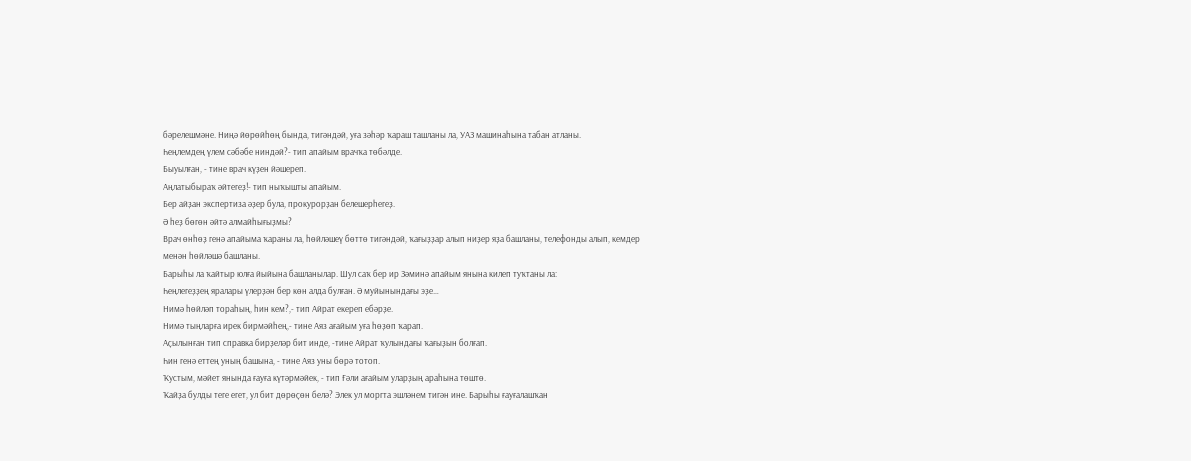бәрелешмәне. Ниңә йөрөйһөң бында, тигәндәй, уға зәһәр ҡараш ташланы ла, УАЗ машинаһына табан атланы.
Һеңлемдең үлем сәбәбе ниндәй?- тип апайым врачҡа төбәлде.
Быуылған, - тине врач күҙен йәшереп.
Аңлатыбыраҡ әйтегеҙ!- тип ныҡышты апайым.
Бер айҙан экспертиза әҙер була, прокурорҙан белешерһегеҙ.
Ә һеҙ бөгөн әйтә алмайһығыҙмы?
Врач өнһөҙ генә апайыма ҡараны ла, һөйләшеү бөттө тигәндәй, ҡағыҙҙар алып ниҙер яҙа башланы, телефонды алып, кемдер менән һөйләшә башланы.
Барыһы ла ҡайтыр юлға йыйына башланылар. Шул саҡ бер ир Зәминә апайым янына килеп туҡтаны ла:
Һеңлегеҙҙең яралары үлерҙән бер көн алда булған. Ә муйынындағы эҙе…
Нимә һөйләп тораһың, һин кем?,- тип Айрат екереп ебәрҙе.
Нимә тыңларға ирек бирмәйһең,- тине Аяз ағайым уға һөҙөп ҡарап.
Аҫылынған тип справка бирҙеләр бит инде, -тине Айрат ҡулындағы ҡағыҙын болғап.
Һин генә еттең уның башына, - тине Аяз уны бөрә тотоп.
Ҡустым, мәйет янында ғауға күтәрмәйек, - тип Ғәли ағайым уларҙың араһына төштө.
Ҡайҙа булды теге егет, ул бит дөрөҫөн белә? Элек ул моргта эшләнем тигән ине. Барыһы ғауғалашҡан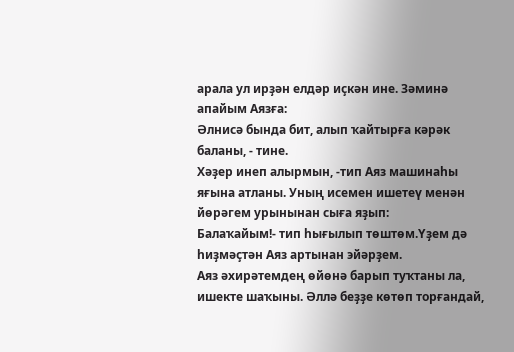арала ул ирҙән елдәр иҫкән ине. Зәминә апайым Аязға:
Әлнисә бында бит, алып ҡайтырға кәрәк баланы, - тине.
Хәҙер инеп алырмын, -тип Аяз машинаһы яғына атланы. Уның исемен ишетеү менән йөрәгем урынынан сыға яҙып:
Балаҡайым!- тип һығылып төштөм.Үҙем дә һиҙмәҫтән Аяз артынан эйәрҙем.
Аяз әхирәтемдең өйөнә барып туҡтаны ла, ишекте шаҡыны. Әллә беҙҙе көтөп торғандай,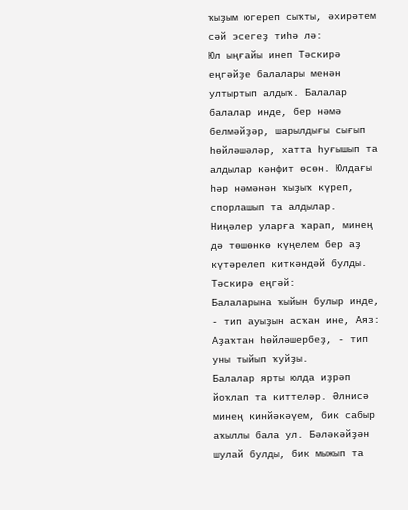ҡыҙым югереп сыҡты, әхирәтем сәй эсегеҙ тиһә лә:
Юл ыңғайы инеп Тәскирә еңгәйҙе балалары менән ултыртып алдыҡ. Балалар балалар инде, бер нәмә белмәйҙәр, шарылдығы сығып һөйләшәләр, хатта һуғышып та алдылар кәнфит өсөн. Юлдағы һәр нәмәнән ҡыҙыҡ күреп, спорлашып та алдылар. Ниңәлер уларға ҡарап, минең дә төшөнкө күңелем бер аҙ күтәрелеп киткәндәй булды. Тәскирә еңгәй:
Балаларына ҡыйын булыр инде, - тип ауыҙын асҡан ине, Аяз:
Аҙаҡтан һөйләшербеҙ, - тип уны тыйып ҡуйҙы.
Балалар ярты юлда иҙрәп йоҡлап та киттеләр. Әлнисә минең кинйәкәүем, бик сабыр аҡыллы бала ул. Бәләкәйҙән шулай булды, бик мыжып та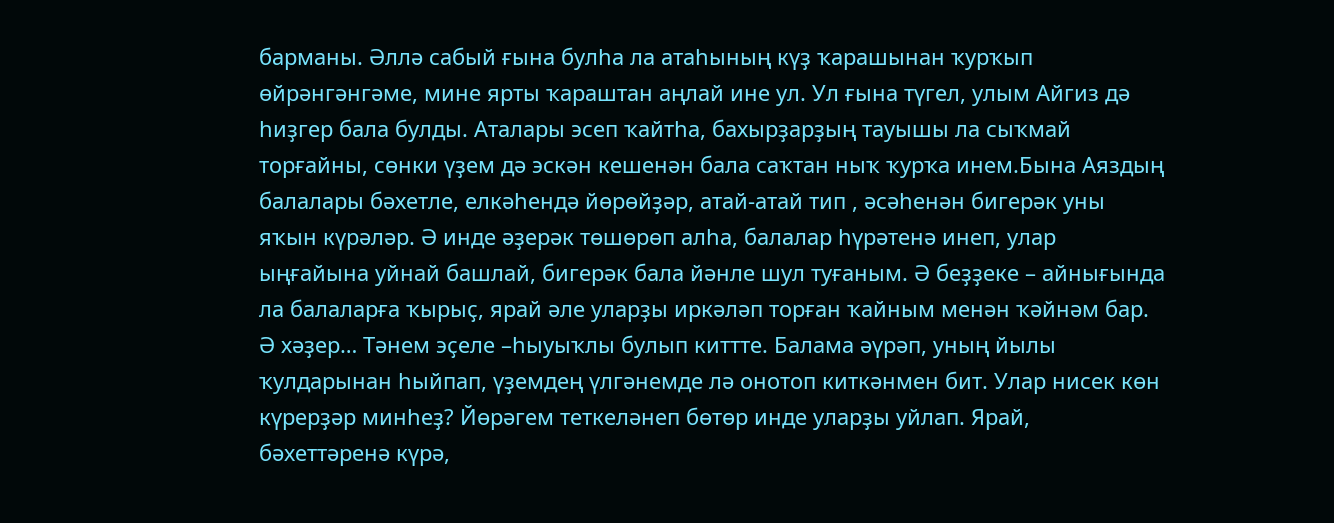барманы. Әллә сабый ғына булһа ла атаһының күҙ ҡарашынан ҡурҡып өйрәнгәнгәме, мине ярты ҡараштан аңлай ине ул. Ул ғына түгел, улым Айгиз дә һиҙгер бала булды. Аталары эсеп ҡайтһа, бахырҙарҙың тауышы ла сыҡмай торғайны, сөнки үҙем дә эскән кешенән бала саҡтан ныҡ ҡурҡа инем.Бына Аяздың балалары бәхетле, елкәһендә йөрөйҙәр, атай-атай тип , әсәһенән бигерәк уны яҡын күрәләр. Ә инде әҙерәк төшөрөп алһа, балалар һүрәтенә инеп, улар ыңғайына уйнай башлай, бигерәк бала йәнле шул туғаным. Ә беҙҙеке – айнығында ла балаларға ҡырыҫ, ярай әле уларҙы иркәләп торған ҡайным менән ҡәйнәм бар. Ә хәҙер… Тәнем эҫеле –һыуыҡлы булып киттте. Балама әүрәп, уның йылы ҡулдарынан һыйпап, үҙемдең үлгәнемде лә онотоп киткәнмен бит. Улар нисек көн күрерҙәр минһеҙ? Йөрәгем теткеләнеп бөтөр инде уларҙы уйлап. Ярай, бәхеттәренә күрә,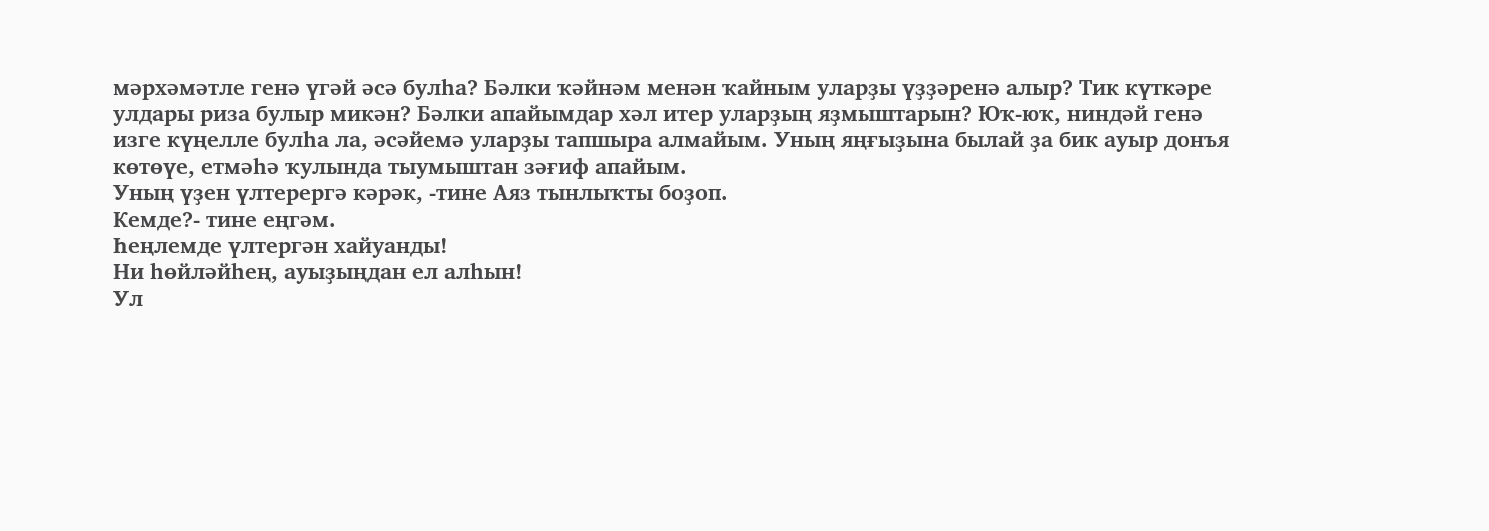мәрхәмәтле генә үгәй әсә булһа? Бәлки ҡәйнәм менән ҡайным уларҙы үҙҙәренә алыр? Тик күткәре улдары риза булыр микән? Бәлки апайымдар хәл итер уларҙың яҙмыштарын? Юҡ-юҡ, ниндәй генә изге күңелле булһа ла, әсәйемә уларҙы тапшыра алмайым. Уның яңғыҙына былай ҙа бик ауыр донъя көтөүе, етмәһә ҡулында тыумыштан зәғиф апайым.
Уның үҙен үлтерергә кәрәк, -тине Аяз тынлыҡты боҙоп.
Кемде?- тине еңгәм.
Һеңлемде үлтергән хайуанды!
Ни һөйләйһең, ауыҙыңдан ел алһын!
Ул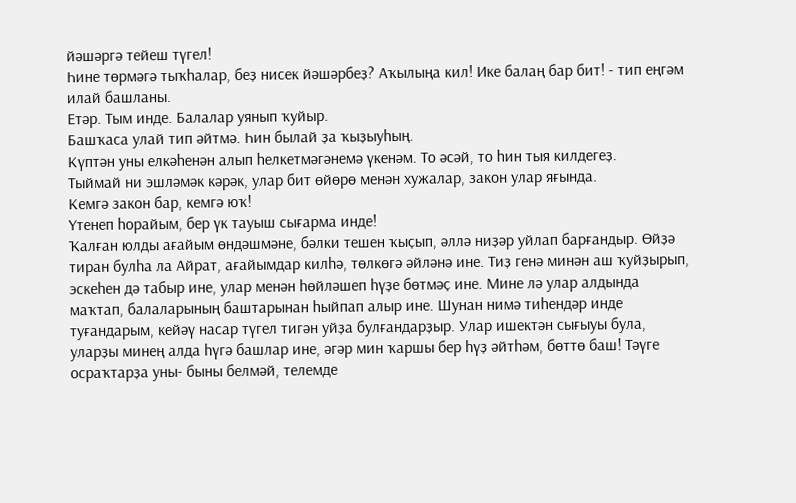йәшәргә тейеш түгел!
Һине төрмәгә тыҡһалар, беҙ нисек йәшәрбеҙ? Аҡылыңа кил! Ике балаң бар бит! - тип еңгәм илай башланы.
Етәр. Тым инде. Балалар уянып ҡуйыр.
Башҡаса улай тип әйтмә. Һин былай ҙа ҡыҙыуһың.
Күптән уны елкәһенән алып һелкетмәгәнемә үкенәм. То әсәй, то һин тыя килдегеҙ.
Тыймай ни эшләмәк кәрәк, улар бит өйөрө менән хужалар, закон улар яғында.
Кемгә закон бар, кемгә юҡ!
Үтенеп һорайым, бер үк тауыш сығарма инде!
Ҡалған юлды ағайым өндәшмәне, бәлки тешен ҡыҫып, әллә ниҙәр уйлап барғандыр. Өйҙә тиран булһа ла Айрат, ағайымдар килһә, төлкөгә әйләнә ине. Тиҙ генә минән аш ҡуйҙырып, эскеһен дә табыр ине, улар менән һөйләшеп һүҙе бөтмәҫ ине. Мине лә улар алдында маҡтап, балаларының баштарынан һыйпап алыр ине. Шунан нимә тиһендәр инде туғандарым, кейәү насар түгел тигән уйҙа булғандарҙыр. Улар ишектән сығыуы була, уларҙы минең алда һүгә башлар ине, әгәр мин ҡаршы бер һүҙ әйтһәм, бөттө баш! Тәүге осраҡтарҙа уны- быны белмәй, телемде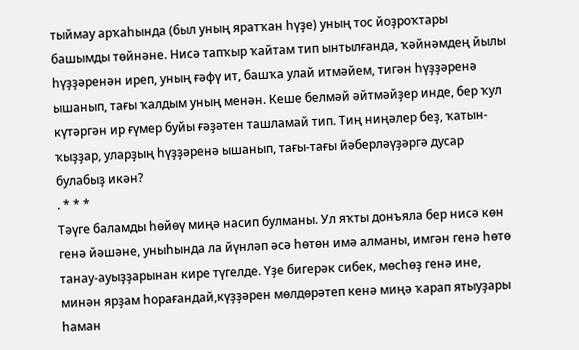тыймау арҡаһында (был уның яратҡан һүҙе) уның тос йоҙроҡтары башымды төйнәне. Нисә тапҡыр ҡайтам тип ынтылғанда, ҡәйнәмдең йылы һүҙҙәренән иреп, уның ғәфү ит, башҡа улай итмәйем, тигән һүҙҙәренә ышанып, тағы ҡалдым уның менән. Кеше белмәй әйтмәйҙер инде, бер ҡул күтәргән ир ғүмер буйы ғәҙәтен ташламай тип. Тиң ниңәлер беҙ, ҡатын-ҡыҙҙар, уларҙың һүҙҙәренә ышанып, тағы-тағы йәберләүҙәргә дусар булабыҙ икән?
. * * *
Тәүге баламды һөйөү миңә насип булманы. Ул яҡты донъяла бер нисә көн генә йәшәне, уныһында ла йүнләп әсә һөтөн имә алманы, имгән генә һөтө танау-ауыҙҙарынан кире түгелде. Үҙе бигерәк сибек, мөсһөҙ генә ине, минән ярҙам һорағандай,күҙҙәрен мөлдөрәтеп кенә миңә ҡарап ятыуҙары һаман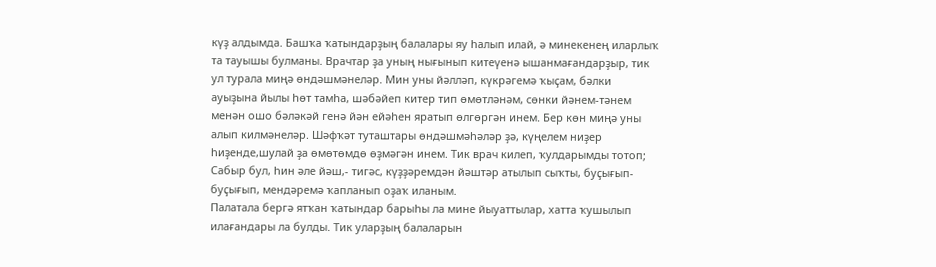күҙ алдымда. Башҡа ҡатындарҙың балалары яу һалып илай, ә минекенең иларлыҡ та тауышы булманы. Врачтар ҙа уның нығынып китеүенә ышанмағандарҙыр, тик ул турала миңә өндәшмәнеләр. Мин уны йәлләп, күкрәгемә ҡыҫам, бәлки ауыҙына йылы һөт тамһа, шәбәйеп китер тип өмөтләнәм, сөнки йәнем-тәнем менән ошо бәләкәй генә йән ейәһен яратып өлгөргән инем. Бер көн миңә уны алып килмәнеләр. Шәфҡәт туташтары өндәшмәһәләр ҙә, күңелем ниҙер һиҙенде,шулай ҙа өмөтөмдө өҙмәгән инем. Тик врач килеп, ҡулдарымды тотоп;
Сабыр бул, һин әле йәш,- тигәс, күҙҙәремдән йәштәр атылып сыҡты, буҫығып-буҫығып, мендәремә ҡапланып оҙаҡ иланым.
Палатала бергә ятҡан ҡатындар барыһы ла мине йыуаттылар, хатта ҡушылып илағандары ла булды. Тик уларҙың балаларын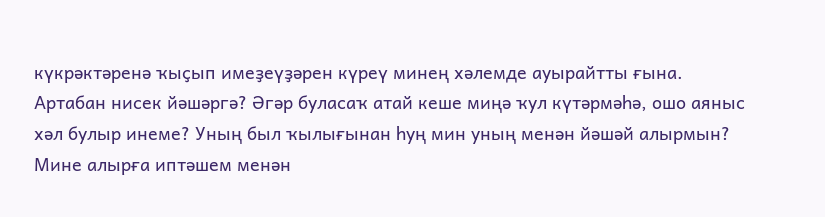күкрәктәренә ҡыҫып имеҙеүҙәрен күреү минең хәлемде ауырайтты ғына. Артабан нисек йәшәргә? Әгәр буласаҡ атай кеше миңә ҡул күтәрмәһә, ошо аяныс хәл булыр инеме? Уның был ҡылығынан һуң мин уның менән йәшәй алырмын?
Мине алырға иптәшем менән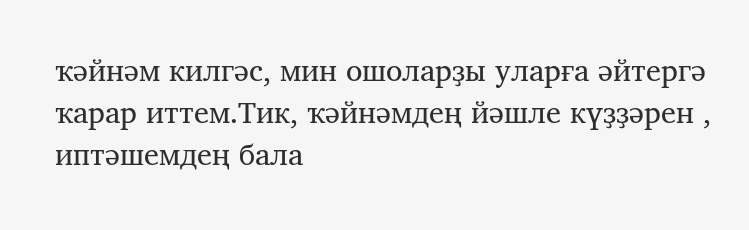ҡәйнәм килгәс, мин ошоларҙы уларға әйтергә ҡарар иттем.Тик, ҡәйнәмдең йәшле күҙҙәрен , иптәшемдең бала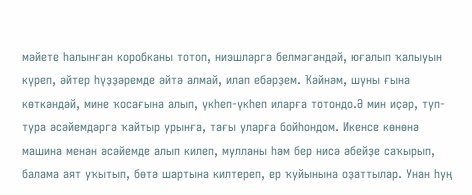мәйете һалынған коробканы тотоп, ниэшләргә белмәгәндәй, юғалып ҡалыуын күреп, әйтер һүҙҙәремде әйтә алмай, илап ебәрҙем. Ҡәйнәм, шуны ғына көткәндәй, мине ҡосағына алып, үкһеп-үкһеп иларға тотондо.Ә мин иҫәр, туп-тура әсәйемдәргә ҡайтыр урынға, тағы уларға бойһондом. Икенсе көнөнә машина менән әсәйемде алып килеп, мулланы һәм бер нисә әбейҙе саҡырып, балама аят уҡытып, бөтә шартына килтереп, ер ҡуйынына оҙаттылар. Унан һуң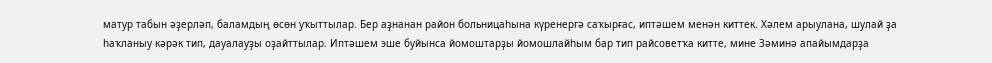матур табын әҙерләп, баламдың өсөн уҡыттылар. Бер аҙнанан район больницаһына күренергә саҡырғас, иптәшем менән киттек. Хәлем арыулана, шулай ҙа һаҡланыу кәрәк тип, дауалауҙы оҙайттылар. Иптәшем эше буйынса йомоштарҙы йомошлайһым бар тип райсоветҡа китте, мине Зәминә апайымдарҙа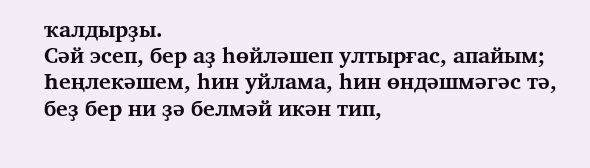ҡалдырҙы.
Сәй эсеп, бер аҙ һөйләшеп ултырғас, апайым;
Һеңлекәшем, һин уйлама, һин өндәшмәгәс тә, беҙ бер ни ҙә белмәй икән тип,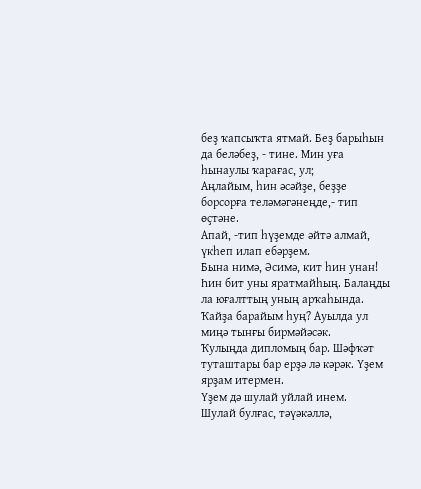беҙ ҡапсыҡта ятмай. Беҙ барыһын да беләбеҙ, - тине. Мин уға һынаулы ҡарағас, ул;
Аңлайым, һин әсәйҙе, беҙҙе борсорға теләмәгәнеңде,- тип өҫтәне.
Апай, -тип һүҙемде әйтә алмай, үкһеп илап ебәрҙем.
Бына нимә, Әсимә, кит һин унан! Һин бит уны яратмайһың. Балаңды ла юғалттың уның арҡаһында.
Ҡайҙа барайым һуң? Ауылда ул миңә тынғы бирмәйәсәк.
Ҡулыңда дипломың бар. Шәфҡәт туташтары бар ерҙә лә кәрәк. Үҙем ярҙам итермен.
Үҙем дә шулай уйлай инем.
Шулай булғас, тәүәкәллә,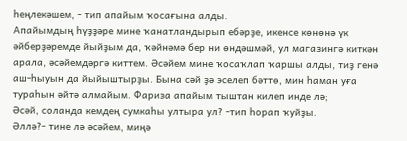һеңлекәшем, - тип апайым ҡосағына алды.
Апайымдың һүҙҙәре мине ҡанатландырып ебәрҙе, икенсе көнөнә үк әйберҙәремде йыйҙым да, ҡәйнәмә бер ни өндәшмәй, ул магазингә киткән арала, әсәйемдәргә киттем. Әсәйем мине ҡосаҡлап ҡаршы алды, тиҙ генә аш-һыуын да йыйыштырҙы. Бына сәй ҙә эселеп бәттө, мин һаман уға тураһын әйтә алмайым. Фариза апайым тыштан килеп инде лә;
Әсәй, соланда кемдең сумкаһы ултыра ул? -тип һорап ҡуйҙы.
Әллә?- тине лә әсәйем, миңә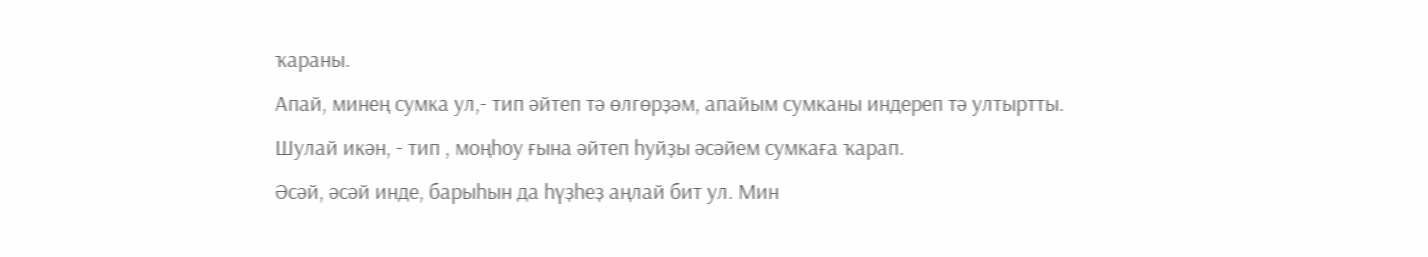ҡараны.
Апай, минең сумка ул,- тип әйтеп тә өлгөрҙәм, апайым сумканы индереп тә ултыртты.
Шулай икән, - тип , моңһоу ғына әйтеп һуйҙы әсәйем сумкаға ҡарап.
Әсәй, әсәй инде, барыһын да һүҙһеҙ аңлай бит ул. Мин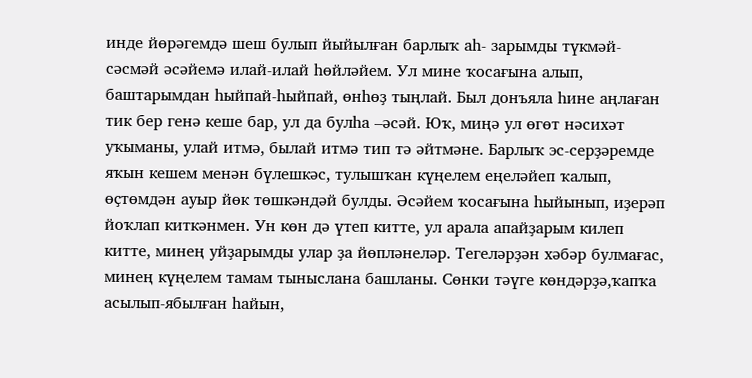инде йөрәгемдә шеш булып йыйылған барлыҡ аһ- зарымды түкмәй-сәсмәй әсәйемә илай-илай һөйләйем. Ул мине ҡосағына алып, баштарымдан һыйпай-һыйпай, өнһөҙ тыңлай. Был донъяла һине аңлаған тик бер генә кеше бар, ул да булһа –әсәй. Юҡ, миңә ул өгөт нәсихәт уҡыманы, улай итмә, былай итмә тип тә әйтмәне. Барлыҡ эс-серҙәремде яҡын кешем менән бүлешкәс, тулышҡан күңелем еңеләйеп ҡалып, өҫтөмдән ауыр йөк төшкәндәй булды. Әсәйем ҡосағына һыйынып, иҙерәп йоҡлап киткәнмен. Ун көн дә үтеп китте, ул арала апайҙарым килеп китте, минең уйҙарымды улар ҙа йөпләнеләр. Тегеләрҙән хәбәр булмағас, минең күңелем тамам тыныслана башланы. Сөнки тәүге көндәрҙә,ҡапҡа асылып-ябылған һайын,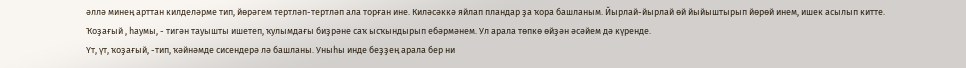әллә минең арттан килделәрме тип, йөрәгем тертләп-тертләп ала торған ине. Киләсәккә яйлап пландар ҙа ҡора башланым. Йырлай-йырлай өй йыйыштырып йөрөй инем, ишек асылып китте.
Ҡоҙағый , һаумы, - тигән тауышты ишетеп, ҡулымдағы биҙрәне саҡ ысҡындырып ебәрмәнем. Ул арала төпкө өйҙән әсәйем дә күренде.
Үт, үт, ҡоҙағый, -тип, ҡәйнәмде сисендерә лә башланы. Уныһы инде беҙҙең арала бер ни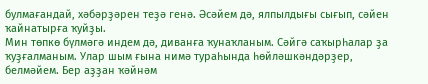булмағандай, хәбәрҙәрен теҙә генә. Әсәйем дә, ялпылдығы сығып, сәйен ҡайнатырға ҡуйҙы.
Мин төпкө бүлмәгә индем дә, диванға ҡунаҡланым. Сәйгә саҡырһалар ҙа ҡуҙғалманым. Улар шым ғына нимә тураһында һөйләшкәндәрҙер, белмәйем. Бер аҙҙан ҡәйнәм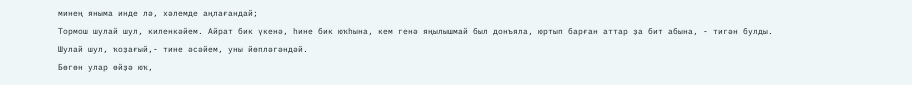минең яныма инде лә, хәлемде аңлағандай;
Тормош шулай шул, киленкәйем. Айрат бик үкенә, һине бик юҡһына, кем генә яңылышмай был донъяла, юртып барған аттар ҙа бит абына, - тигән булды.
Шулай шул, ҡоҙағый,- тине әсәйем, уны йөпләгәндәй.
Бөгөн улар өйҙә юҡ,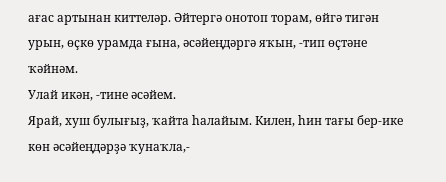ағас артынан киттеләр. Әйтергә онотоп торам, өйгә тигән урын, өҫкө урамда ғына, әсәйеңдәргә яҡын, -тип өҫтәне ҡәйнәм.
Улай икән, -тине әсәйем.
Ярай, хуш булығыҙ, ҡайта һалайым. Килен, һин тағы бер-ике көн әсәйеңдәрҙә ҡунаҡла,-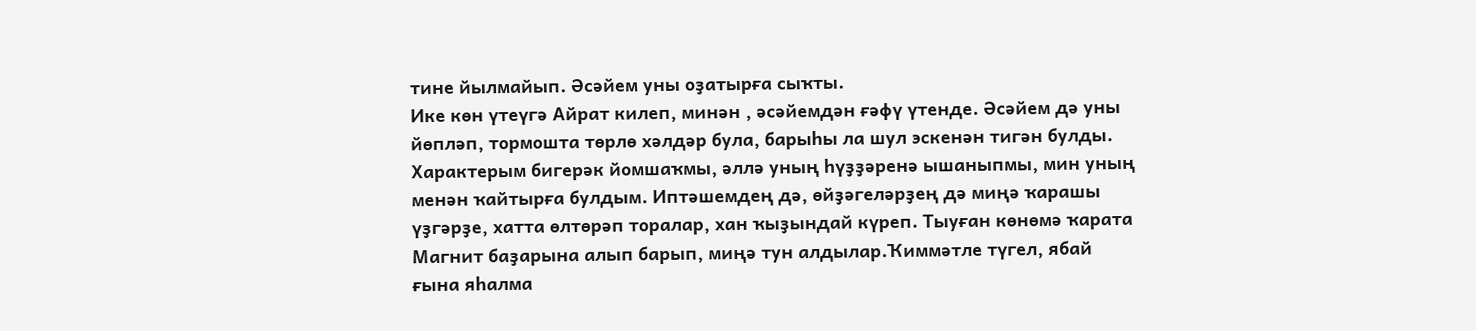тине йылмайып. Әсәйем уны оҙатырға сыҡты.
Ике көн үтеүгә Айрат килеп, минән , әсәйемдән ғәфү үтенде. Әсәйем дә уны йөпләп, тормошта төрлө хәлдәр була, барыһы ла шул эскенән тигән булды. Характерым бигерәк йомшаҡмы, әллә уның һүҙҙәренә ышаныпмы, мин уның менән ҡайтырға булдым. Иптәшемдең дә, өйҙәгеләрҙең дә миңә ҡарашы үҙгәрҙе, хатта өлтөрәп торалар, хан ҡыҙындай күреп. Тыуған көнөмә ҡарата Магнит баҙарына алып барып, миңә тун алдылар.Ҡиммәтле түгел, ябай ғына яһалма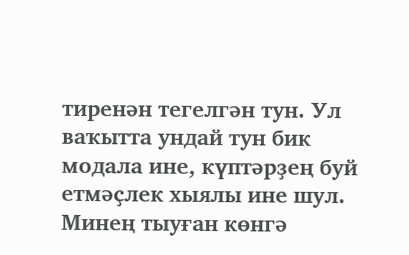тиренән тегелгән тун. Ул ваҡытта ундай тун бик модала ине, күптәрҙең буй етмәҫлек хыялы ине шул. Минең тыуған көнгә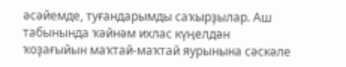әсәйемде, туғандарымды саҡырҙылар. Аш табынында ҡәйнәм ихлас күңелдән ҡоҙағыйын маҡтай-маҡтай яурынына сәскәле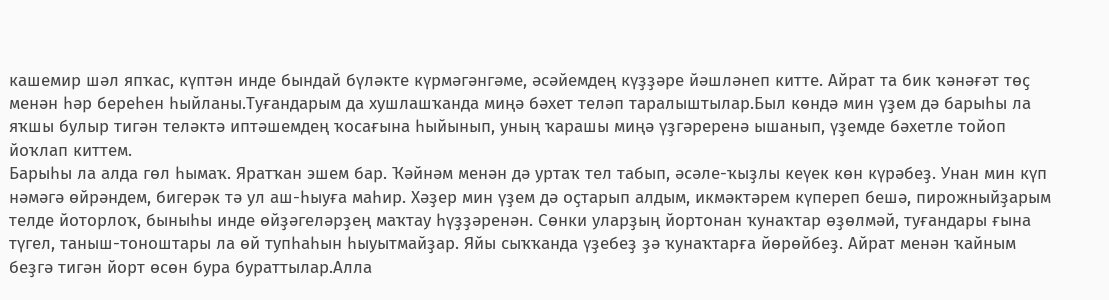кашемир шәл япҡас, күптән инде бындай бүләкте күрмәгәнгәме, әсәйемдең күҙҙәре йәшләнеп китте. Айрат та бик ҡәнәғәт төҫ менән һәр береһен һыйланы.Туғандарым да хушлашҡанда миңә бәхет теләп таралыштылар.Был көндә мин үҙем дә барыһы ла яҡшы булыр тигән теләктә иптәшемдең ҡосағына һыйынып, уның ҡарашы миңә үҙгәреренә ышанып, үҙемде бәхетле тойоп йоҡлап киттем.
Барыһы ла алда гөл һымаҡ. Яратҡан эшем бар. Ҡәйнәм менән дә уртаҡ тел табып, әсәле-ҡыҙлы кеүек көн күрәбеҙ. Унан мин күп нәмәгә өйрәндем, бигерәк тә ул аш-һыуға маһир. Хәҙер мин үҙем дә оҫтарып алдым, икмәктәрем күпереп бешә, пирожныйҙарым телде йоторлоҡ, быныһы инде өйҙәгеләрҙең маҡтау һүҙҙәренән. Сөнки уларҙың йортонан ҡунаҡтар өҙөлмәй, туғандары ғына түгел, таныш-тоноштары ла өй тупһаһын һыуытмайҙар. Яйы сыҡҡанда үҙебеҙ ҙә ҡунаҡтарға йөрөйбеҙ. Айрат менән ҡайным беҙгә тигән йорт өсөн бура бураттылар.Алла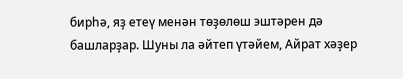бирһә, яҙ етеү менән төҙөлөш эштәрен дә башларҙар. Шуны ла әйтеп үтәйем, Айрат хәҙер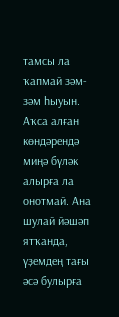тамсы ла ҡапмай зәм-зәм һыуын. Аҡса алған көндәрендә миңә бүләк алырға ла онотмай. Ана шулай йәшәп ятҡанда, үҙемдең тағы әсә булырға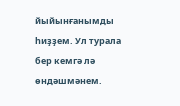йыйынғанымды һиҙҙем. Ул турала бер кемгә лә өндәшмәнем.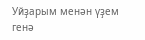Уйҙарым менән үҙем генә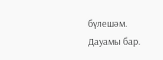бүлешәм.
Дауамы бар.